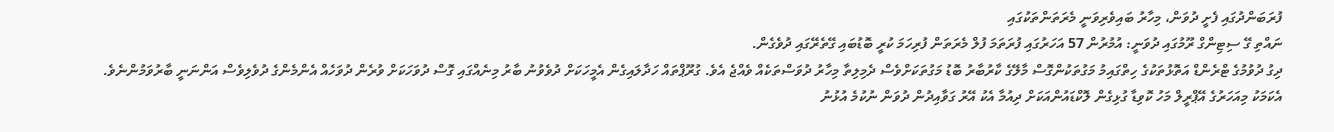ފުރަބަންދުގައި ފެށީ ދުވަން، މިހާރު ބައިވެރިވަނީ މެރަތަންތަކުގައި
ނައްތި ގޭ ސިޓިންގް ރޫމުގައި ދުވަނީ: އުމުރުން 57 އަހަރުގައި ފުރަތަމަ ފުލް މެރަތަން ފުރިހަމަ ކުރީ ބޮޑުބައި ގޭތެރޭގައި ދުވެގެން.
ދިގު ދުވުމުގެ ޓްރެންޑް އަތޮޅުތަކުގެ ހިތްގައިމު މަގުތަކުންގޮސް މާލޭގެ ކާރުބާރު ބޮޑު މަގުތަކަށްވެސް ދެމިލިތާ މިހާރު ދުވަސްތަކެއް ވެއްޖެ އެވެ. ގުރޫޕްތައް ހަދާލައިގެން އެމީހަކަށް ދުވެވުނު ބާރު މިނެއްގައި ގޮސް ދުވަހަކަށް ވުރެން ދުވަހެއް އެންމެންގެ ދުވެލިވެސް އަންނަނީ ބާރުވަމުންނެވެ. އެކަމަކު މިއަހަރުގެ އޭޕްރީލް މަހު ކޮވިޑާ ގުޅިގެން ލޮކްޑައުންއަކަށް ދިއުމާ އެކު އޭރު ގަވާއިދުން ދުވަން ނުކުމެ އުޅުނު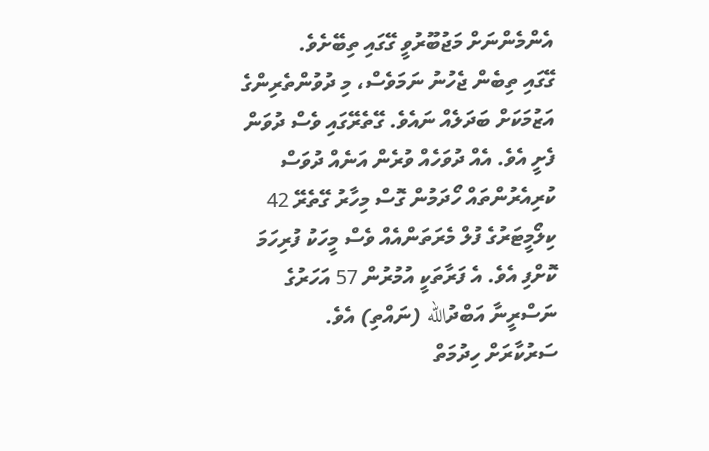އެންމެންނަށް މަޖުބޫރުވީ ގޭގައި ތިބޭށެވެ.
ގޭގައި ތިބެން ޖެހުނު ނަމަވެސް، މި ދުވުންތެރިންގެ އަޒުމަކަށް ބަދަލެއް ނައެވެ. ގޭތެރޭގައި ވެސް ދުވަން ފެށީ އެވެ. އެއް ދުވަހެއް ވުރެން އަނެއް ދުވަސް ކުރިއެރުންތައް ހޯދަމުން ގޮސް މިހާރު ގޭތެރޭ 42 ކިލޯމީޓަރުގެ ފުލް މެރަތަންއެއް ވެސް މީހަކު ފުރިހަމަ ކޮށްފި އެވެ. އެ ފަރާތަކީ އުމުރުން 57 އަހަރުގެ ނަސްރީނާ އަބްދުالله (ނައްތި) އެވެ.
ސަރުކާރަށް ހިދުމަތް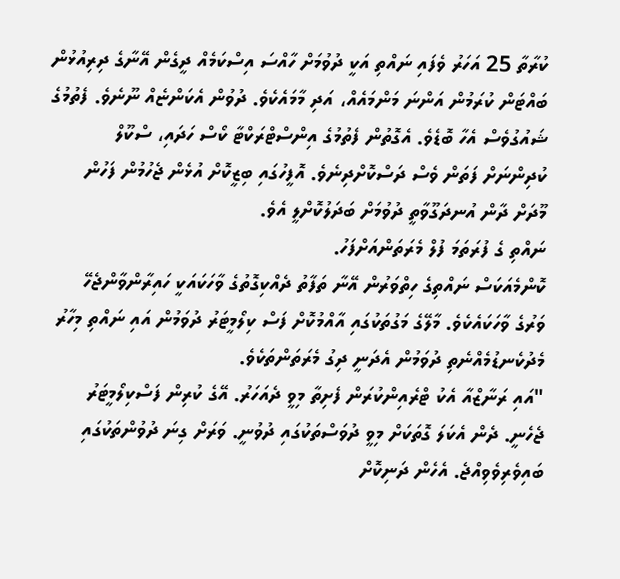ކުރާތާ 25 އަހަރު ވެފައި ނައްތި އަކީ ދުވުމަށް ހާއްސަ އިސްކަމެއް ދީގެން އޭނާގެ ދިރިއުޅުން ބައްޓަން ކުރަމުން އަންނަ މަންމައެއް، އަދި މާމައެކެވެ. ދުވުން އެކަންޏެއް ނޫނެވެ. ފެތުމުގެ ޝައުގުވެސް އެހާ ބޮޑެވެ. އެގޮތުން ފެތުމުގެ އިންސްޓްރަކްޓާ ކޯސް ހަދައި، ސްކޫލް ކުދިންނަށް ފަތަން ވެސް ދަސްކޮށްދިނެވެ. އޮފީހުގައި ބިޒީކޮށް އުޅެން ޖެހުމުން ފަހުން މޫދަށް ދާން އުނދަގޫވާތީ ދުވުމަށް ބަދަލުކޮށްލީ އެވެ.
ނައްތި ގެ ފުރަތަމަ ފުލް މެރަތަންއަށްފަހު.
ކޮންމެއަކަސް ނައްތިގެ ހިތްވަރުން އޭނާ ތަފާތު ދެއްކިގޮތުގެ ވާހަކައަކީ ހައިރާންވާންޖެހޭ ވަރުގެ ވާހަކައެކެވެ. މާލޭގެ މަގުތަކުގައި އާއްމުކޮށް ފަސް ކިލޯމީޓަރު ދުވަމުން އައި ނައްތި މިހާރު މެދުކެނޑުމެއްނެތި ދުވަމުން އެދަނީ ދިގު މެރަތަންތަކެވެ.
"އައި ރަނާޒްއާ އެކު ޓްރެއިންކުރަން ފެށިތާ މިވީ ދެއަހަރު. އޭގެ ކުރިން ފަސްކިލޯމީޓަރު ޖެހެނީ. ދެން އެކަލަ ގޮތަކަށް މިވީ ދުވަސްތަކުގައި ދުވުނީ. ވަރަށް ގިނަ ދުވުންތަކުގައި ބައިވެރިވެވިއްޖެ. އެހެން ދަނިކޮށް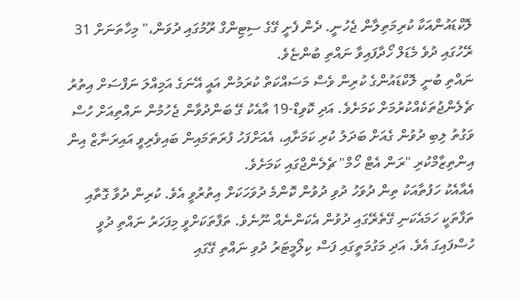ލޮކްޑައުންއަކާ ކުރިމަތިލާން ޖެހުނީ. ދެން ފެށީ ގޭގެ ސިޓިންގް ރޫމުގައި ދުވަން،" މިހާތަނަށް 31 ރޭހުގައި ދުވެ މެޑަލް ހޯދާފައިވާ ނައްތި ބުންޏެވެ.
ނައްތި ބުނީ ލޮކްޑައުންގެ ކުރިން ވެސް މަސައްކަތް ކުރަމުން އައީ އޭނަގެ އަމިއްލަ ނަފްސަށް އިތުރު ޗެލެންޖުތަކެއްކުރުމަށް ކަމަށެވެ. އަދި ކޮވިޑް-19 އާއެކު ގޭ ބަންދުވާން ޖެހުމުން ނައްތިއަށް ހުސް ވަގުތު ލިބި ދުވުން ގެއަށް ބަދަލު ކުރި ކަމަށާއި، އެއަށްފަހު ފުރަތަމައިން ބައިވެރިވީ އައިރަނާޒް އިން އިންތިޒާމްކުރި "ރަން އެޓް ހޯމް" ޗެލެންޖްގައި ކަމަށެވެ.
އެއާއެކު ހަފުތާއަކު ތިން ދުވަހު ދުވި ދުވުން ކޮންމެ ދުވަހަކަށް އިތުރުވީ އެވެ. ކުރިން ދުވާ ގޮތާއި ތަފާތަކީ ހަމައެކަނި ގޭތެރޭގައި ދުވުން އެކަންނެއް ނޫނެވެ. ތަފާތަކަށްވީ މިފަހަރު ނައްތި ދުވީ ހުސްފައިގަ އެވެ. އަދި މަގުމަތީގައި ފަސް ކިލޯމީޓަރު ދުވި ނައްތި ގޭގައި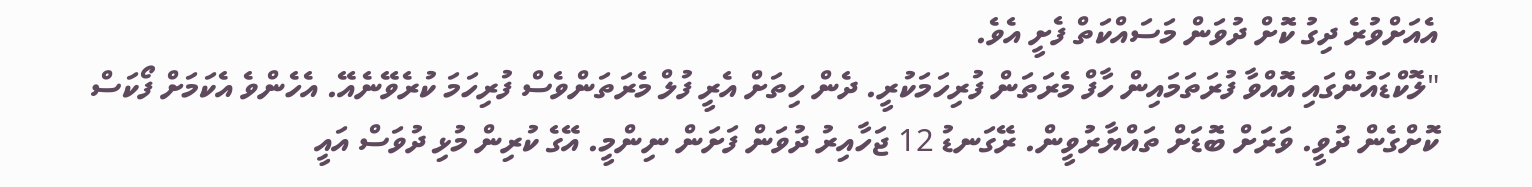އެއަށްވުރެ ދިގު ކޮށް ދުވަން މަސައްކަތް ފެށީ އެވެ.
"ލޮކްޑައުންގައި އޮއްވާ ފުރަތަމައިން ހާފް މެރަތަން ފުރިހަމަކުރީ. ދެން ހިތަށް އެރީ ފުލް މެރަތަންވެސް ފުރިހަމަ ކުރެވޭނެއޭ. އެހެންވެ އެކަމަށް ފޯކަސް ކޮށްގެން ދުވީ. ވަރަށް ބޮޑަށް ތައްޔާރުވީން. ރޭގަނޑު 12 ޖަހާއިރު ދުވަން ފަށަން ނިންމީ. އޭގެ ކުރިން މުޅި ދުވަސް އައީ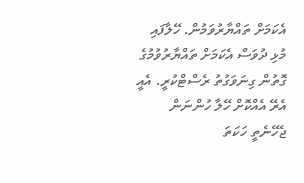އެކަމަށް ތައްޔާރުވަމުން. ހޭލާފައި މުޅި ދުވަސް އެކަމަށް ތައްޔާރުވުމުގެ ގޮތުން ގިނަވަގުތު ރެސްޓްކުރީ. އެއީ އެރޭ އެއްކޮށް ހޭލާ ހުންނަން ޖެހޭނެތީ ހަކަތަ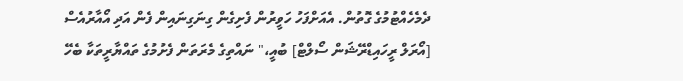ދެމެހެއްޓުމުގެ ގޮތުން. އެއަށްފަހު ހަވީރުން ފެށިގެން ގިނަގިނައިން ފެން އަދި އޯއާރުއެސް [އޯރަލް ރީހައިޑްރޭޝަން ސޯލްޓް] ބުއީ،" ނައްތިގެ މެރަތަން ފެށުމުގެ ތައްޔާރީތަކާ ބެހޭ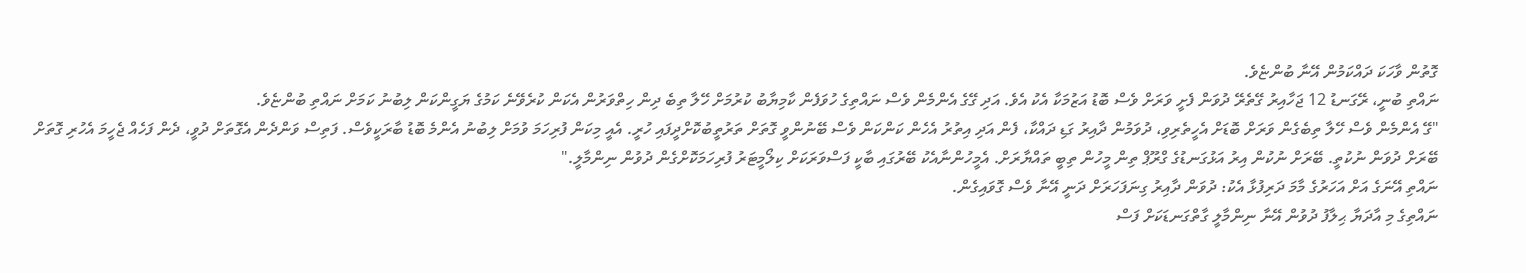ގޮތުން ވާހަކަ ދައްކަމުން އޭނާ ބުންޏެވެ.
ނައްތި ބުނީ، ރޭގަނޑު 12 ޖަހާއިރު ގޭތެރޭ ދުވަން ފެށީ ވަރަށް ވެސް ބޮޑު އަޒުމަކާ އެކު އެވެ. އަދި ގޭގެ އެންމެން ވެސް ނައްތިގެ ހުވަފެން ކާމިޔާބު ކުރުމަށް ހޭލާ ތިބެ ދިން ހިތްވަރުން އެކަން ކުރެވޭނެ ކަމުގެ ޔަގީންކަން ލިބުނު ކަމަށް ނައްތި ބުންޏެވެ.
"ގޭ އެންމެން ވެސް ހޭލާ ތިބެގެން ވަރަށް ބޮޑަށް އެހީތެރިވި، ދުވަމުން ދާއިރު ގަޑި ދައްކާ، ފެން އަދި އިތުރު އެހެން ކަންކަން ވެސް ބޭނުންވީ ގޮތަށް ތަރުތީބުކޮށްދީފައި ހުރީ. އެއީ މިކަން ފުރިހަމަ ވުމަށް ލިބުނު އެންމެ ބޮޑު ބާރަކީވެސް. ފަތިސް ވަންދެން އެގޮތަށް ދުވީ، ދެން ފަހެއް ޖެހީމަ އެހުރި ގޮތަށް ބޭރަށް ދުވަން ނުކުތީ. ބޭރަށް ނުކުން އިރު އަޅުގަނޑުގެ ގްރޫޕް ތިން މީހުން ތިބީ ތައްޔާރަށް. އެމީހުންނާއެކު ބޭރުގައި ބާކީ ފަސްވަރަކަށް ކިލޯމީޓަރު ފުރިހަމަކޮށްގެން ދުވުން ނިންމާލީ."
ނައްތި އޭނަގެ އަށް އަހަރުގެ މާމަ ދަރިފުޅާ އެކު: ދުވަން ދާއިރު ގިނަފަހަރަށް ދަނީ އޭނާ ވެސް ގޮވައިގެން.
ނައްތިގެ މި އާދަޔާ ޙިލާފު ދުވުން އޭނާ ނިންމާލީ ގާތްގަނޑަކަށް ފަސް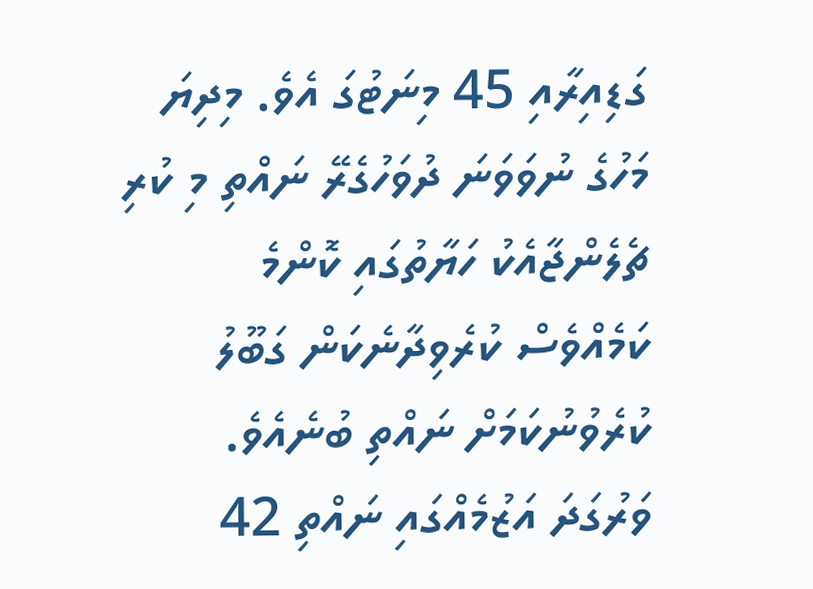ގަޑިއިރާއި 45 މިނަޓުގަ އެވެ. މިދިޔަ މަހުގެ ނުވަވަނަ ދުވަހުގެރޭ ނައްތި މި ކުރި ޗެލެންޖާއެކު ހަޔާތުގައި ކޮންމެ ކަމެއްވެސް ކުރެވިދާނެކަން ގަބޫލު ކުރެވުނުކަމަށް ނައްތި ބުނެއެވެ. ވަރުގަދަ އަޒުމެއްގައި ނައްތި 42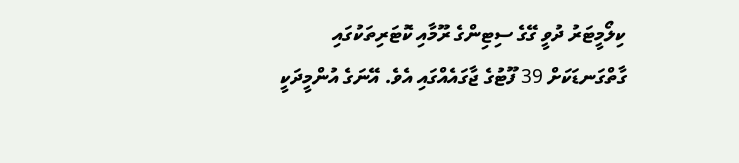ކިލޯމީޓަރު ދުވީ ގޭގެ ސިޓިންގެ ރޫމާއި ކޮޓަރިތަކުގައި ގާތްގަނޑަކަށް 39 ފޫޓުގެ ޖާގައެއްގައި އެވެ. އޭނަގެ އުންމީދަކީ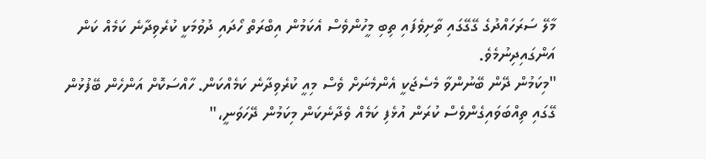މާލޭ ސަރަހައްދުގެ ގޭގޭގައި ތާށިވެފައި ތިބި މީހުންވެސް އެކަމުން އިބްރަތް ހޯދައި ދުވުމަކީ ކުރެވިދާނެ ކަމެއް ކަން އަންގައިދިނުމެވެ.
"މިކަމުން ދޭން ބޭނުންވާ މެސެޖަކީ އެންމެނަށް ވެސް މިއީ ކުރެވިދާނެ ކަމެއްކަން. ހާއްސަކޮށް އަންހެން ބޭފުޅުން ގޭގައި ތިއްބަވައިގެންވެސް ކުރަން އުޅެފި ކަމެއް ވެދާނެކަން މިކަމުން ދޭހަވަނީ،"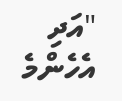"އަދި އެހެންމެ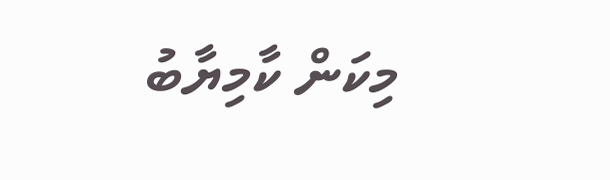މިކަން ކާމިޔާބު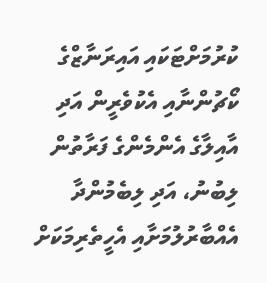ކުރުމަށްޓަކައި އައިރަނާޒްގެ ކޯޗުންނާއި އެކުވެރީން އަދި އާއިލާގެ އެންމެންގެ ފަރާތުން ލިބުނު، އަދި ލިބެމުންދާ އެއްބާރުލުމަށާއި އެހީތެރިމަކަށް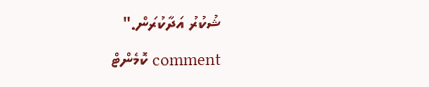ޝުކުރު އަދާކުރަން."
comment ކޮމެންޓް